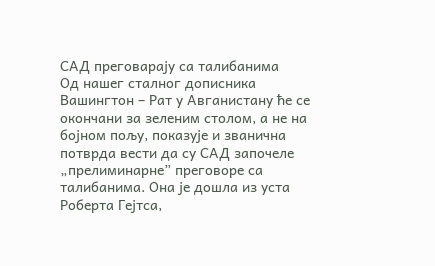САД преговарају са талибанима
Од нашег сталног дописника
Вашингтон – Рат у Авганистану ће се окончани за зеленим столом, а не на бојном пољу, показује и званична потврда вести да су САД започеле „прелиминарне” преговоре са талибанима. Она је дошла из уста Роберта Гејтса,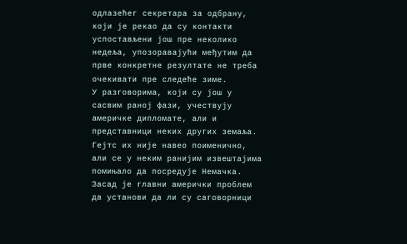одлазећег секретара за одбрану, који је рекао да су контакти успостављени још пре неколико недеља, упозоравајући међутим да прве конкретне резултате не треба очекивати пре следеће зиме.
У разговорима, који су још у сасвим раној фази, учествују америчке дипломате, али и представници неких других земаља. Гејтс их није навео поименично, али се у неким ранијим извештајима помињало да посредује Немачка.
Засад је главни амерички проблем да установи да ли су саговорници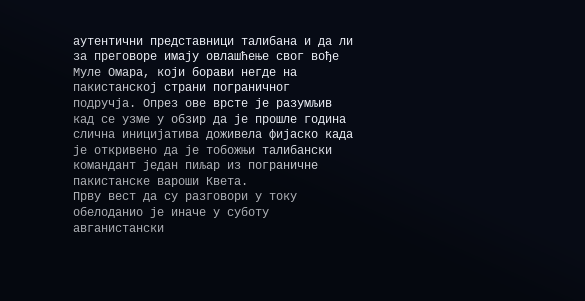аутентични представници талибана и да ли за преговоре имају овлашћење свог вође Муле Омара, који борави негде на пакистанској страни пограничног подручја. Опрез ове врсте је разумљив кад се узме у обзир да је прошле година слична иницијатива доживела фијаско када је откривено да је тобожњи талибански командант један пиљар из пограничне пакистанске вароши Квета.
Прву вест да су разговори у току обелоданио је иначе у суботу авганистански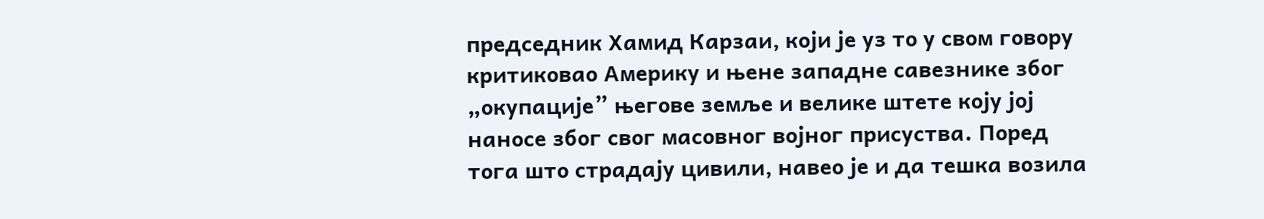председник Хамид Карзаи, који је уз то у свом говору критиковао Америку и њене западне савезнике због „окупације” његове земље и велике штете коју јој наносе због свог масовног војног присуства. Поред тога што страдају цивили, навео је и да тешка возила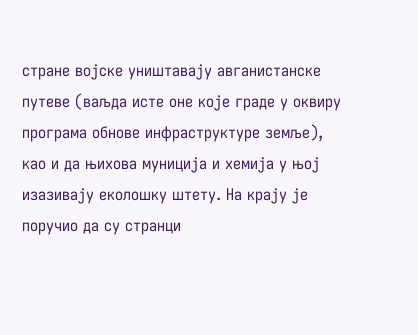стране војске уништавају авганистанске путеве (ваљда исте оне које граде у оквиру програма обнове инфраструктуре земље), као и да њихова муниција и хемија у њој изазивају еколошку штету. На крају је поручио да су странци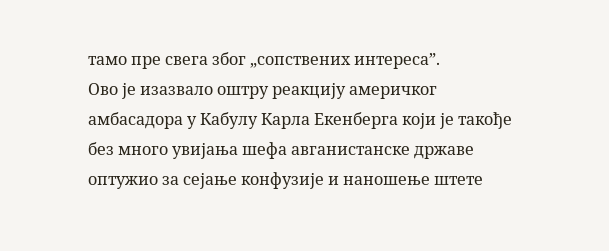тамо пре свега због „сопствених интереса”.
Ово је изазвало оштру реакцију америчког амбасадора у Кабулу Карла Екенберга који је такође без много увијања шефа авганистанске државе оптужио за сејање конфузије и наношење штете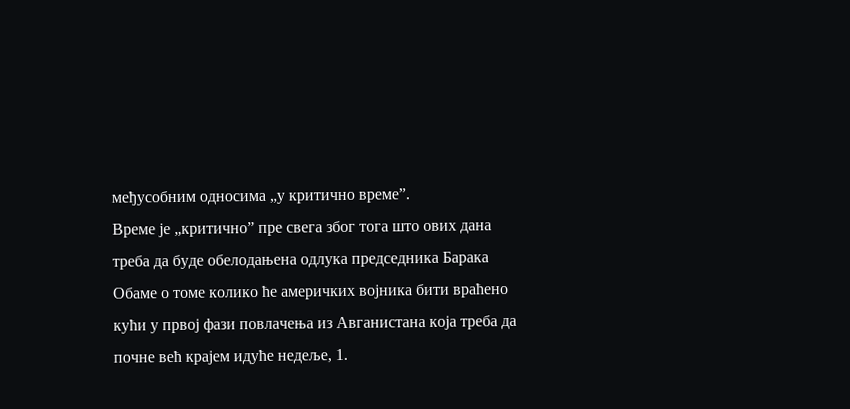међусобним односима „у критично време”.
Време је „критично” пре свега због тога што ових дана треба да буде обелодањена одлука председника Барака Обаме о томе колико ће америчких војника бити враћено кући у првој фази повлачења из Авганистана која треба да почне већ крајем идуће недеље, 1.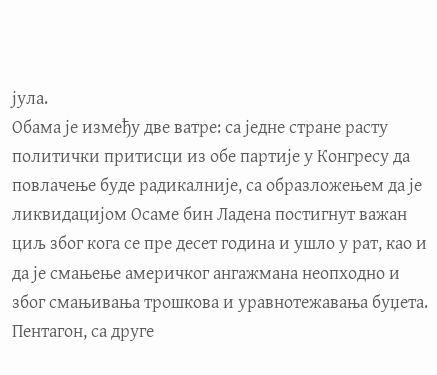јула.
Обама је између две ватре: са једне стране расту политички притисци из обе партије у Конгресу да повлачење буде радикалније, са образложењем да је ликвидацијом Осаме бин Ладена постигнут важан циљ због кога се пре десет година и ушло у рат, као и да је смањење америчког ангажмана неопходно и због смањивања трошкова и уравнотежавања буџета.
Пентагон, са друге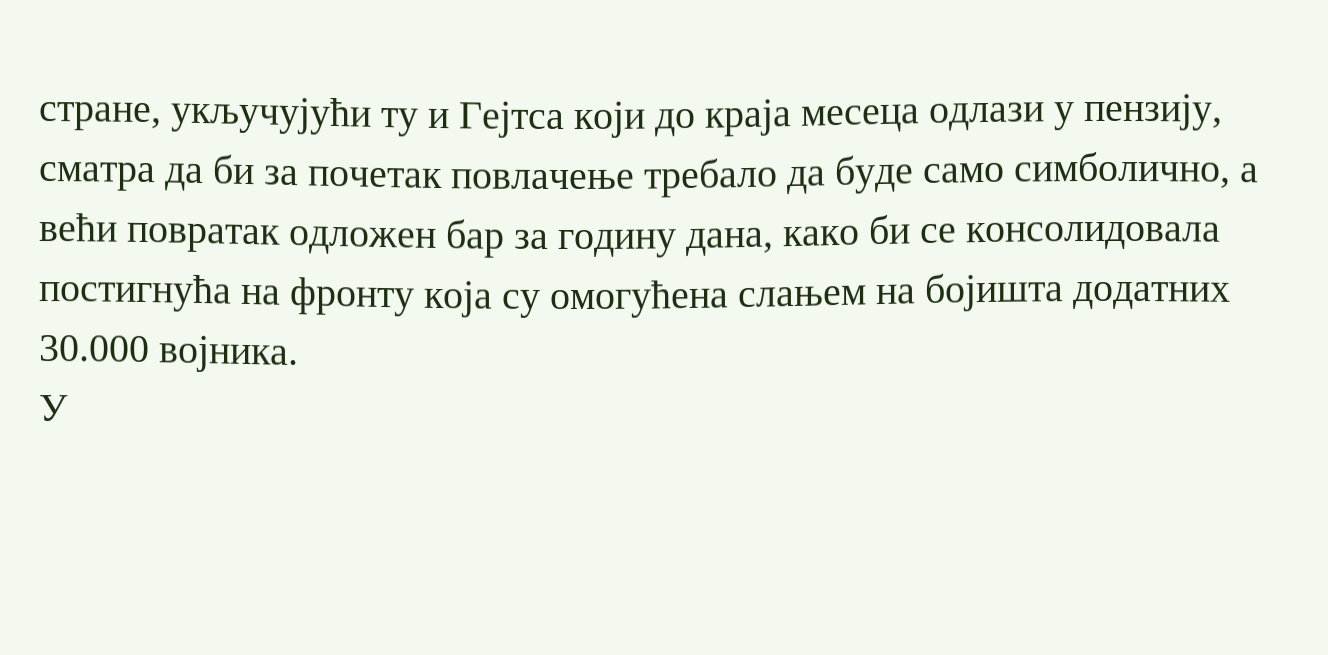стране, укључујући ту и Гејтса који до краја месеца одлази у пензију, сматра да би за почетак повлачење требало да буде само симболично, а већи повратак одложен бар за годину дана, како би се консолидовала постигнућа на фронту која су омогућена слањем на бојишта додатних 30.000 војника.
У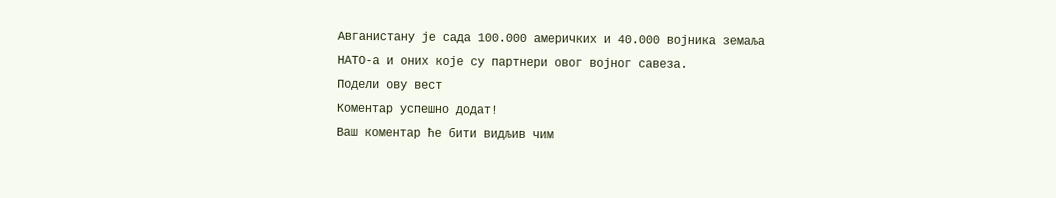Авганистану је сада 100.000 америчких и 40.000 војника земаља НАТО-а и оних које су партнери овог војног савеза.
Подели ову вест
Комeнтар успeшно додат!
Ваш комeнтар ћe бити видљив чим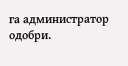га администратор одобри.